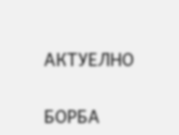АКТУЕЛНО

БОРБА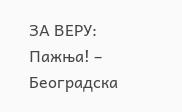ЗА ВЕРУ: Пажња! – Београдска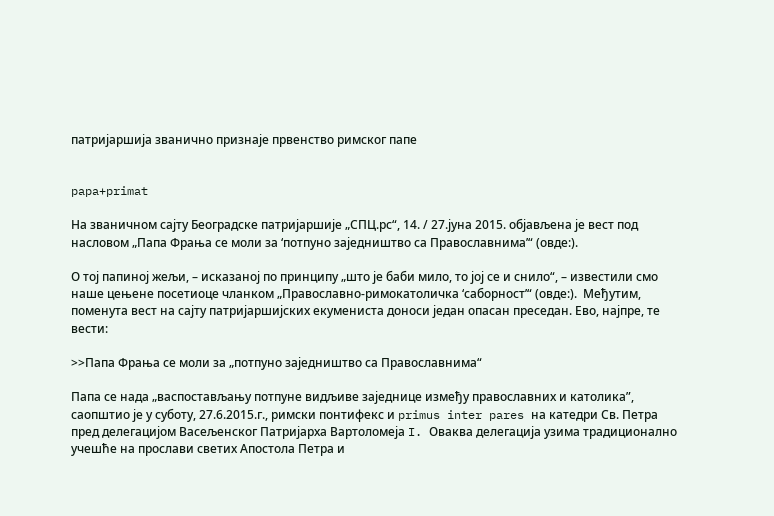патријаршија званично признаје првенство римског папе


papa+primat

На званичном сајту Београдске патријаршије „СПЦ.рс“, 14. / 27.јуна 2015. објављена је вест под насловом „Папа Фрања се моли за ‘потпуно заједништво са Православнима’“ (овде:).

О тој папиној жељи, – исказаној по принципу „што је баби мило, то јој се и снило“, – известили смо наше цењене посетиоце чланком „Православно-римокатоличка ‘саборност’“ (овде:).  Међутим, поменута вест на сајту патријаршијских екумениста доноси један опасан преседан. Ево, најпре, те вести:

>>Папа Фрања се моли за „потпуно заједништво са Православнима“

Папа се нада „васпостављању потпуне видљиве заједнице између православних и католика”, саопштио је у суботу, 27.6.2015.г., римски понтифекс и primus inter pares на катедри Св. Петра пред делегацијом Васељенског Патријарха Вартоломеја I. Оваква делегација узима традиционално учешће на прослави светих Апостола Петра и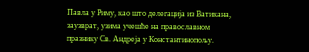Павла у Риму, као што делегација из Ватикана, заузврат, узима учешће на православном празнику Св. Андреја у Константинопољу.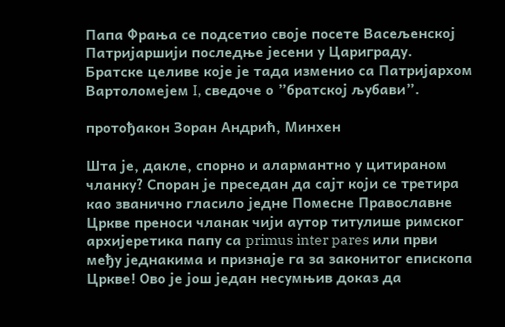Папа Фрања се подсетио своје посете Васељенској Патријаршији последње јесени у Цариграду. Братске целиве које је тада изменио са Патријархом Вартоломејем I, сведоче о ”братској љубави”.

протођакон Зоран Андрић, Минхен

Шта је, дакле, спорно и алармантно у цитираном чланку? Споран је преседан да сајт који се третира као званично гласило једне Помесне Православне Цркве преноси чланак чији аутор титулише римског архијеретика папу са primus inter pares или први међу једнакима и признаје га за законитог епископа Цркве! Ово је још један несумњив доказ да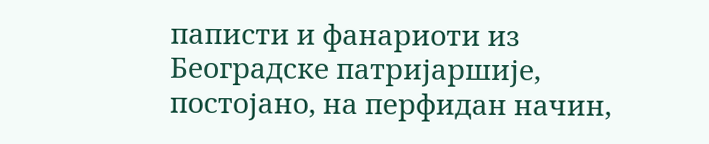паписти и фанариоти из Београдске патријаршије, постојано, на перфидан начин,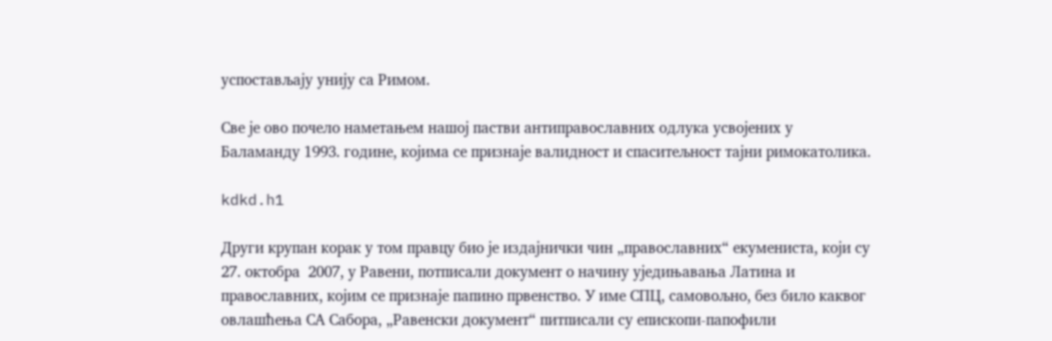успостављају унију са Римом.

Све је ово почело наметањем нашој пастви антиправославних одлука усвојених у Баламанду 1993. године, којима се признаје валидност и спаситељност тајни римокатолика.

kdkd.h1

Други крупан корак у том правцу био је издајнички чин „православних“ екумениста, који су 27. октобра  2007, у Равени, потписали документ о начину уједињавања Латина и православних, којим се признаје папино првенство. У име СПЦ, самовољно, без било каквог овлашћења СА Сабора, „Равенски документ“ питписали су епископи-папофили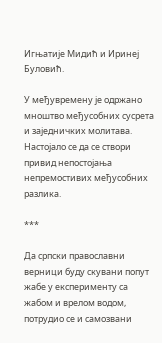Игњатије Мидић и Иринеј Буловић.

У међувремену је одржано мноштво међусобних сусрета и заједничких молитава. Настојало се да се створи привид непостојања непремостивих међусобних разлика.

***

Да српски православни верници буду скувани попут жабе у експерименту са жабом и врелом водом, потрудио се и самозвани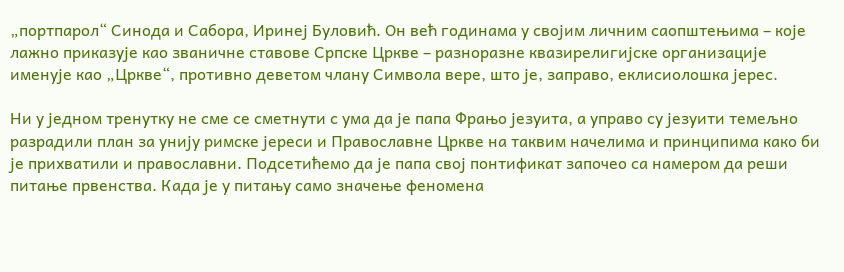„портпарол“ Синода и Сабора, Иринеј Буловић. Он већ годинама у својим личним саопштењима – које лажно приказује као званичне ставове Српске Цркве – разноразне квазирелигијске организације именује као „Цркве“, противно деветом члану Символа вере, што је, заправо, еклисиолошка јерес.

Ни у једном тренутку не сме се сметнути с ума да је папа Фрањо језуита, а управо су језуити темељно разрадили план за унију римске јереси и Православне Цркве на таквим начелима и принципима како би је прихватили и православни. Подсетићемо да је папа свој понтификат започео са намером да реши питање првенства. Када је у питању само значење феномена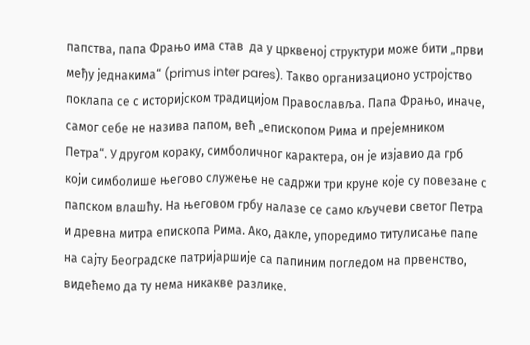папства, папа Фрањо има став  да у црквеној структури може бити „први међу једнакима“ (primus inter pares). Такво организационо устројство поклапа се с историјском традицијом Православља. Папа Фрањо, иначе, самог себе не назива папом, већ „епископом Рима и прејемником Петра“. У другом кораку, симболичног карактера, он је изјавио да грб који симболише његово служење не садржи три круне које су повезане с папском влашћу. На његовом грбу налазе се само кључеви светог Петра и древна митра епископа Рима. Ако, дакле, упоредимо титулисање папе на сајту Београдске патријаршије са папиним погледом на првенство, видећемо да ту нема никакве разлике.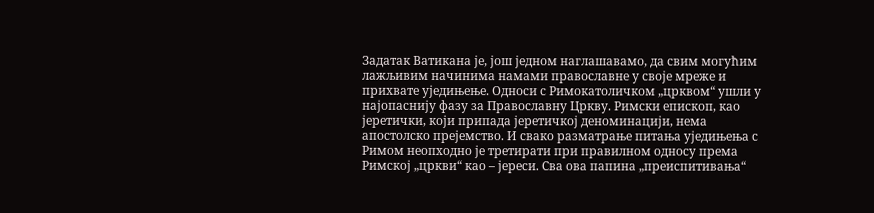Задатак Ватикана је, још једном наглашавамо, да свим могућим лажљивим начинима намами православне у своје мреже и прихвате уједињење. Односи с Римокатоличком „црквом“ ушли у најопаснију фазу за Православну Цркву. Римски епископ, као јеретички, који припада јеретичкој деноминацији, нема апостолско прејемство. И свако разматрање питања уједињења с Римом неопходно је третирати при правилном односу према Римској „цркви“ као – јереси. Сва ова папина „преиспитивања“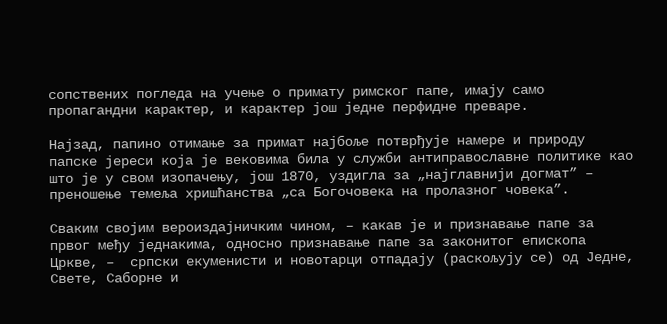сопствених погледа на учење о примату римског папе, имају само пропагандни карактер, и карактер још једне перфидне преваре.

Најзад, папино отимање за примат најбоље потврђује намере и природу папске јереси која је вековима била у служби антиправославне политике као што је у свом изопачењу, још 1870, уздигла за „најглавнији догмат” – преношење темеља хришћанства „са Богочовека на пролазног човека”.

Сваким својим вероиздајничким чином, – какав је и признавање папе за првог међу једнакима, односно признавање папе за законитог епископа Цркве, –  српски екуменисти и новотарци отпадају (раскољују се) од Једне, Свете, Саборне и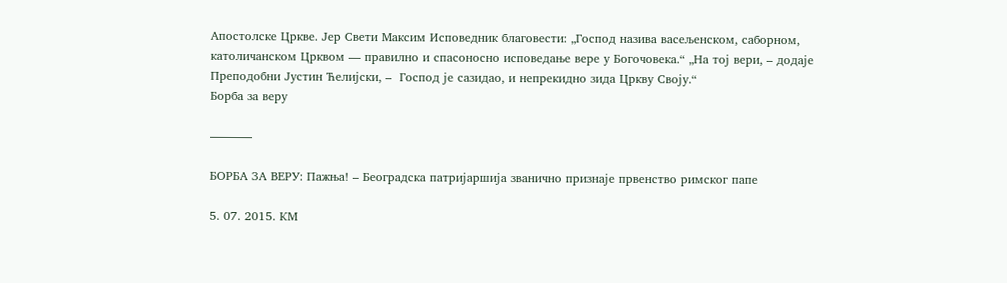Апостолске Цркве. Јер Свети Максим Исповедник благовести: „Господ назива васељенском, саборном, католичанском Црквом — правилно и спасоносно исповедање вере у Богочовека.“ „На тој вери, – додаје Преподобни Јустин Ћелијски, –  Господ је сазидао, и непрекидно зида Цркву Своју.“
Борба за веру

———–

БОРБА ЗА ВЕРУ: Пажња! – Београдска патријаршија званично признаје првенство римског папе

5. 07. 2015. КМ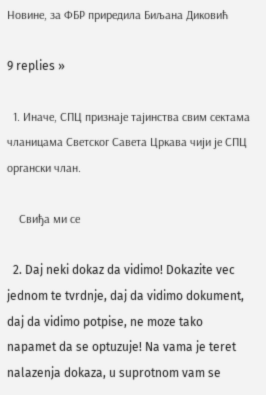Новине, за ФБР приредила Биљана Диковић

9 replies »

  1. Иначе, СПЦ признаје тајинства свим сектама чланицама Светског Савета Цркава чији је СПЦ органски члан.

    Свиђа ми се

  2. Daj neki dokaz da vidimo! Dokazite vec jednom te tvrdnje, daj da vidimo dokument, daj da vidimo potpise, ne moze tako napamet da se optuzuje! Na vama je teret nalazenja dokaza, u suprotnom vam se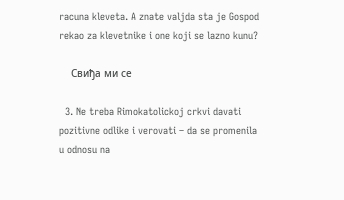racuna kleveta. A znate valjda sta je Gospod rekao za klevetnike i one koji se lazno kunu?

    Свиђа ми се

  3. Ne treba Rimokatolickoj crkvi davati pozitivne odlike i verovati – da se promenila u odnosu na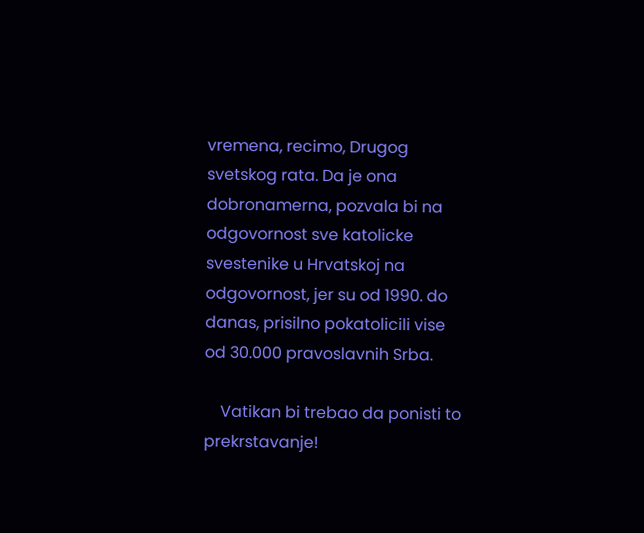vremena, recimo, Drugog svetskog rata. Da je ona dobronamerna, pozvala bi na odgovornost sve katolicke svestenike u Hrvatskoj na odgovornost, jer su od 1990. do danas, prisilno pokatolicili vise od 30.000 pravoslavnih Srba.

    Vatikan bi trebao da ponisti to prekrstavanje!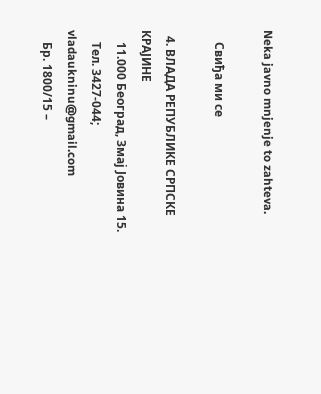Neka javno mnjenje to zahteva.

    Свиђа ми се

  4. ВЛАДА РЕПУБЛИКЕ СРПСКЕ КРАЈИНЕ
    11.000 Београд, Змај Јовина 15.
    Тел. 3427-044; vladaukninu@gmail.com
    Бр. 1800/15 –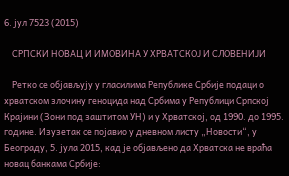6. јул 7523 (2015)

    СРПСКИ НОВАЦ И ИМОВИНА У ХРВАТСКОЈ И СЛОВЕНИЈИ

    Ретко се објављују у гласилима Републике Србије подаци о хрватском злочину геноцида над Србима у Републици Српској Крајини (Зони под заштитом УН) и у Хрватској, од 1990. до 1995. године. Изузетак се појавио у дневном листу „Новости“, у Београду, 5. јула 2015, кад је објављено да Хрватска не враћа новац банкама Србије: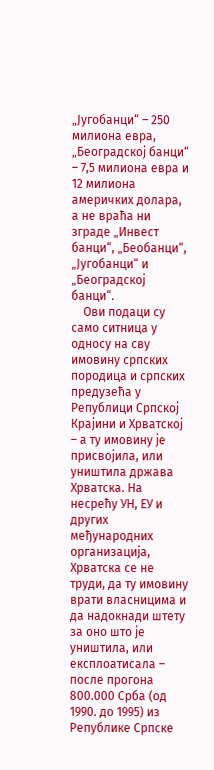„Југобанци“ – 250 милиона евра, „Београдској банци“ – 7,5 милиона евра и 12 милиона америчких долара, а не враћа ни зграде „Инвест банци“, „Беобанци“, „Југобанци“ и „Београдској банци“.
    Ови подаци су само ситница у односу на сву имовину српских породица и српских предузећа у Републици Српској Крајини и Хрватској – а ту имовину је присвојила, или уништила држава Хрватска. На несрећу УН, ЕУ и других међународних организација, Хрватска се не труди, да ту имовину врати власницима и да надокнади штету за оно што је уништила, или експлоатисала – после прогона 800.000 Срба (од 1990. до 1995) из Републике Српске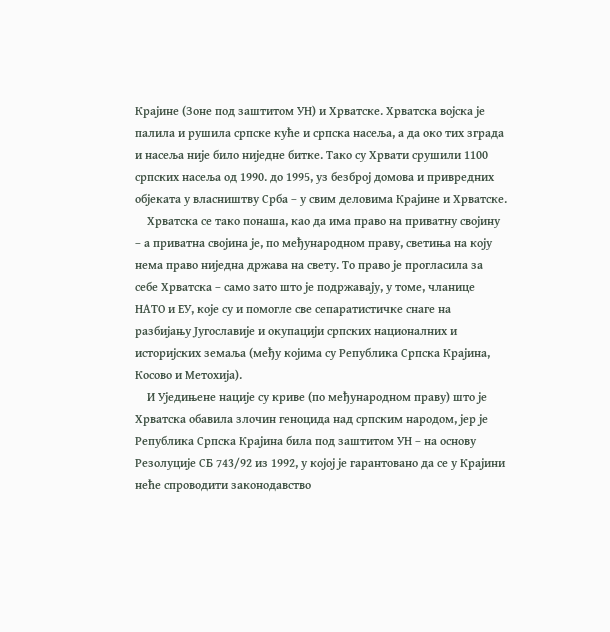Крајине (Зоне под заштитом УН) и Хрватске. Хрватска војска је палила и рушила српске куће и српска насеља, а да око тих зграда и насеља није било ниједне битке. Тако су Хрвати срушили 1100 српских насеља од 1990. до 1995, уз безброј домова и привредних објеката у власништву Срба – у свим деловима Крајине и Хрватске.
    Хрватска се тако понаша, као да има право на приватну својину – а приватна својина је, по међународном праву, светиња на коју нема право ниједна држава на свету. То право је прогласила за себе Хрватска – само зато што је подржавају, у томе, чланице НАТО и ЕУ, које су и помогле све сепаратистичке снаге на разбијању Југославије и окупацији српских националних и историјских земаља (међу којима су Република Српска Крајина, Косово и Метохија).
    И Уједињене нације су криве (по међународном праву) што је Хрватска обавила злочин геноцида над српским народом, јер је Република Српска Крајина била под заштитом УН – на основу Резолуције СБ 743/92 из 1992, у којој је гарантовано да се у Крајини неће спроводити законодавство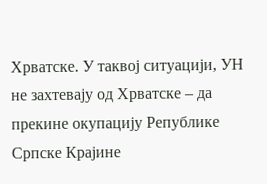Хрватске. У таквој ситуацији, УН не захтевају од Хрватске – да прекине окупацију Републике Српске Крајине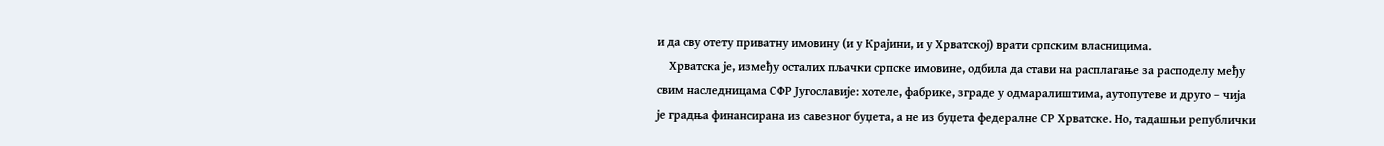и да сву отету приватну имовину (и у Крајини, и у Хрватској) врати српским власницима.
    Хрватска је, између осталих пљачки српске имовине, одбила да стави на расплагање за расподелу међу свим наследницама СФР Југославије: хотеле, фабрике, зграде у одмаралиштима, аутопутеве и друго – чија је градња финансирана из савезног буџета, а не из буџета федералне СР Хрватске. Но, тадашњи републички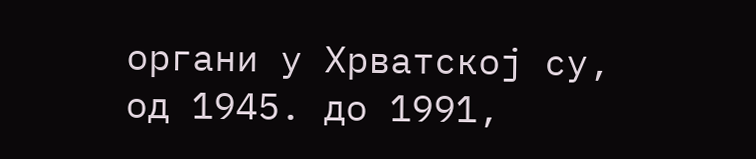органи у Хрватској су, од 1945. до 1991,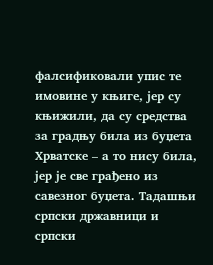фалсификовали упис те имовине у књиге, јер су књижили, да су средства за градњу била из буџета Хрватске – а то нису била, јер је све грађено из савезног буџета. Тадашњи српски државници и српски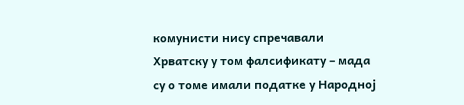комунисти нису спречавали Хрватску у том фалсификату – мада су о томе имали податке у Народној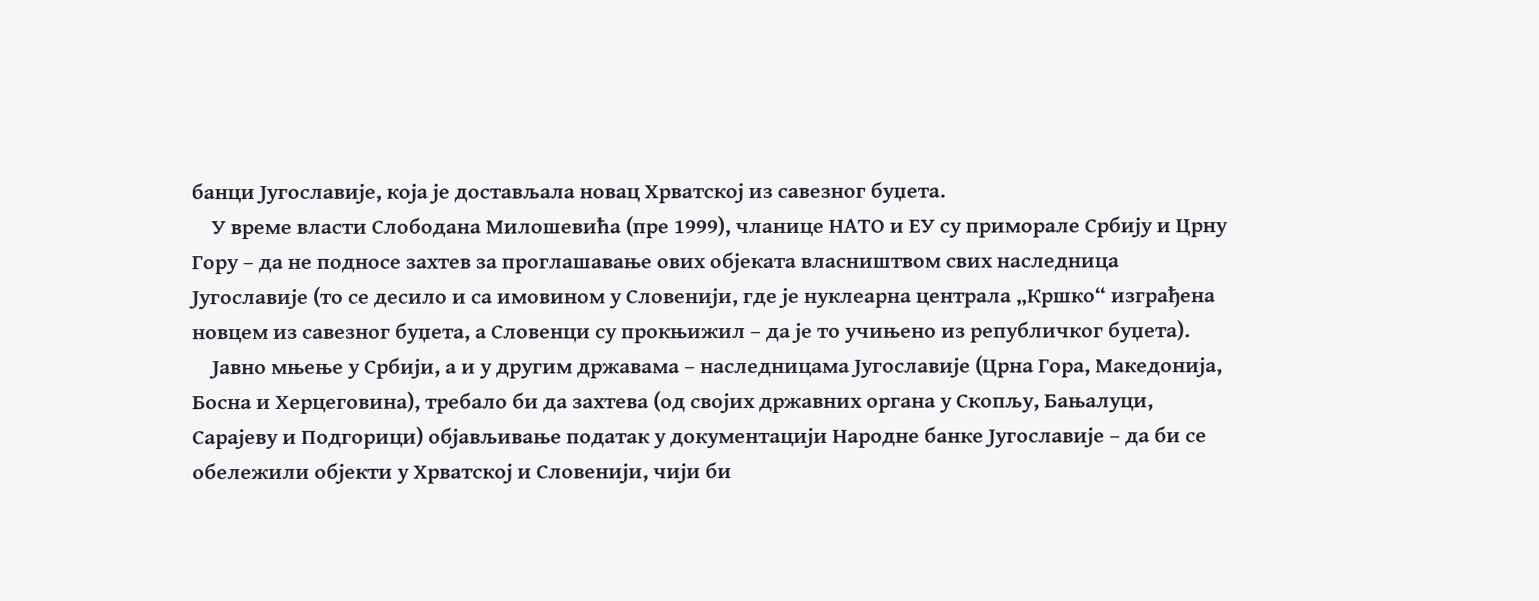банци Југославије, која је достављала новац Хрватској из савезног буџета.
    У време власти Слободана Милошевића (пре 1999), чланице НАТО и ЕУ су приморале Србију и Црну Гору – да не подносе захтев за проглашавање ових објеката власништвом свих наследница Југославије (то се десило и са имовином у Словенији, где је нуклеарна централа „Кршко“ изграђена новцем из савезног буџета, а Словенци су прокњижил – да је то учињено из републичког буџета).
    Јавно мњење у Србији, а и у другим државама – наследницама Југославије (Црна Гора, Македонија, Босна и Херцеговина), требало би да захтева (од својих државних органа у Скопљу, Бањалуци, Сарајеву и Подгорици) објављивање податак у документацији Народне банке Југославије – да би се обележили објекти у Хрватској и Словенији, чији би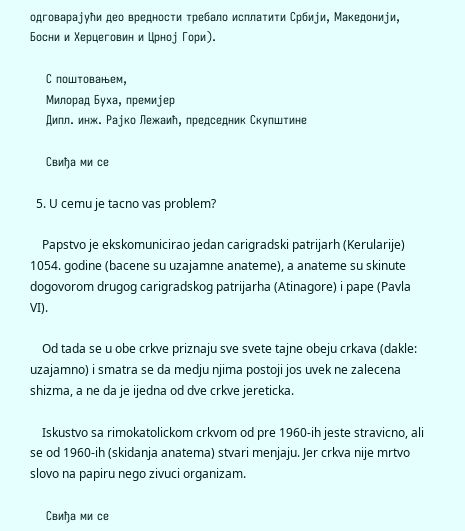одговарајући део вредности требало исплатити Србији, Македонији, Босни и Херцеговин и Црној Гори).

    С поштовањем,
    Милорад Буха, премијер
    Дипл. инж. Рајко Лежаић, председник Скупштине

    Свиђа ми се

  5. U cemu je tacno vas problem?

    Papstvo je ekskomunicirao jedan carigradski patrijarh (Kerularije) 1054. godine (bacene su uzajamne anateme), a anateme su skinute dogovorom drugog carigradskog patrijarha (Atinagore) i pape (Pavla VI).

    Od tada se u obe crkve priznaju sve svete tajne obeju crkava (dakle: uzajamno) i smatra se da medju njima postoji jos uvek ne zalecena shizma, a ne da je ijedna od dve crkve jereticka.

    Iskustvo sa rimokatolickom crkvom od pre 1960-ih jeste stravicno, ali se od 1960-ih (skidanja anatema) stvari menjaju. Jer crkva nije mrtvo slovo na papiru nego zivuci organizam.

    Свиђа ми се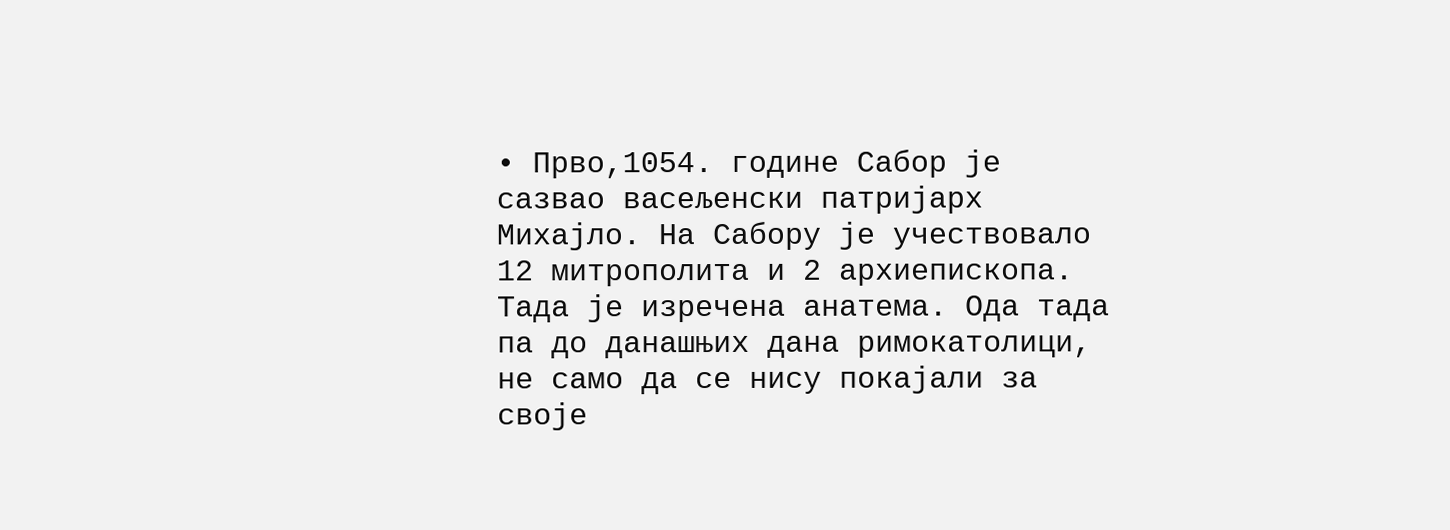• Прво,1054. године Сабор је сазвао васељенски патријарх Михајло. На Сабору је учествовало 12 митрополита и 2 архиепископа. Тада је изречена анатема. Ода тада па до данашњих дана римокатолици, не само да се нису покајали за своје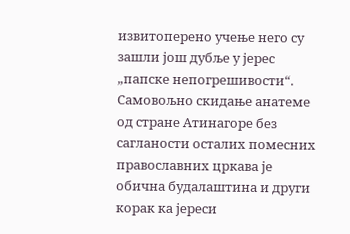извитоперено учење него су зашли још дубље у јерес „папске непогрешивости“. Самовољно скидање анатеме од стране Атинагоре без сагланости осталих помесних православних цркава је обична будалаштина и други корак ка јереси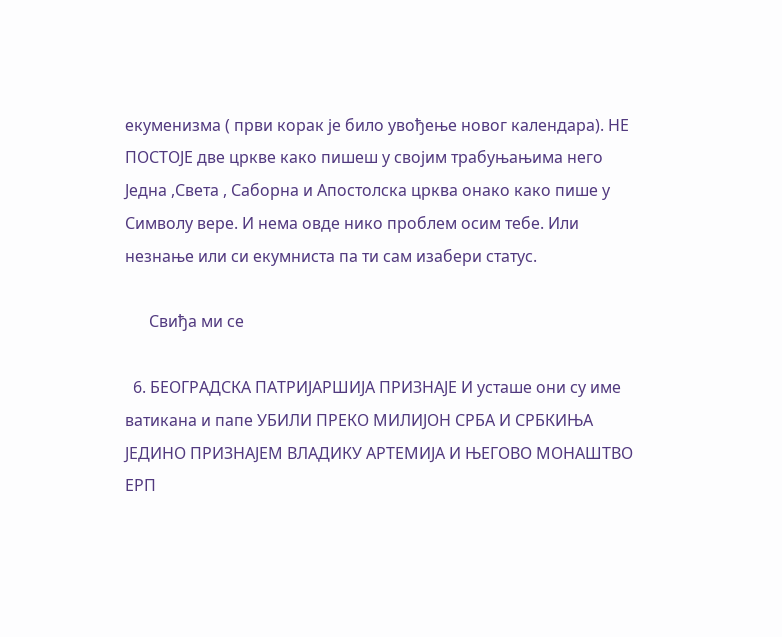екуменизма ( први корак је било увођење новог календара). НЕ ПОСТОЈЕ две цркве како пишеш у својим трабуњањима него Једна ,Света , Саборна и Апостолска црква онако како пише у Символу вере. И нема овде нико проблем осим тебе. Или незнање или си екумниста па ти сам изабери статус.

      Свиђа ми се

  6. БЕОГРАДСКА ПАТРИЈАРШИЈА ПРИЗНАЈЕ И усташе они су име ватикана и папе УБИЛИ ПРЕКО МИЛИЈОН СРБА И СРБКИЊА ЈЕДИНО ПРИЗНАЈЕМ ВЛАДИКУ АРТЕМИЈА И ЊЕГОВО МОНАШТВО ЕРП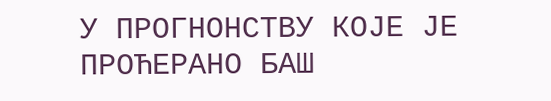У ПРОГНОНСТВУ КОЈЕ ЈЕ ПРОЋЕРАНО БАШ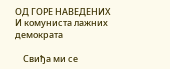ОД ГОРЕ НАВЕДЕНИХ И комуниста лажних демократа

    Свиђа ми се